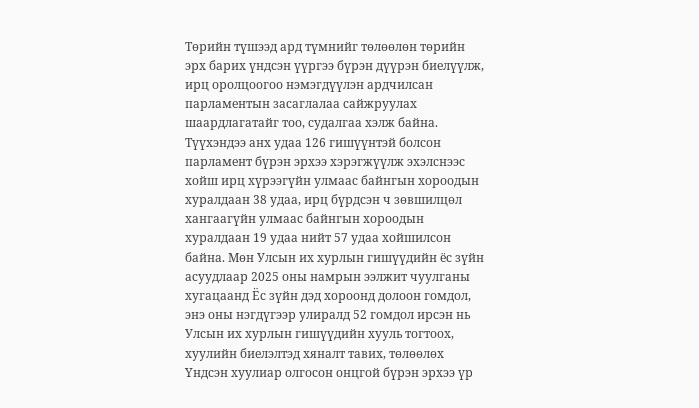Төрийн түшээд ард түмнийг төлөөлөн төрийн эрх барих үндсэн үүргээ бүрэн дүүрэн биелүүлж, ирц оролцоогоо нэмэгдүүлэн ардчилсан парламентын засаглалаа сайжруулах шаардлагатайг тоо, судалгаа хэлж байна. Түүхэндээ анх удаа 126 гишүүнтэй болсон парламент бүрэн эрхээ хэрэгжүүлж эхэлснээс хойш ирц хүрээгүйн улмаас байнгын хороодын хуралдаан 38 удаа, ирц бүрдсэн ч зөвшилцөл хангаагүйн улмаас байнгын хороодын хуралдаан 19 удаа нийт 57 удаа хойшилсон байна. Мөн Улсын их хурлын гишүүдийн ёс зүйн асуудлаар 2025 оны намрын ээлжит чуулганы хугацаанд Ёс зүйн дэд хороонд долоон гомдол, энэ оны нэгдүгээр улиралд 52 гомдол ирсэн нь Улсын их хурлын гишүүдийн хууль тогтоох, хуулийн биелэлтэд хяналт тавих, төлөөлөх Үндсэн хуулиар олгосон онцгой бүрэн эрхээ үр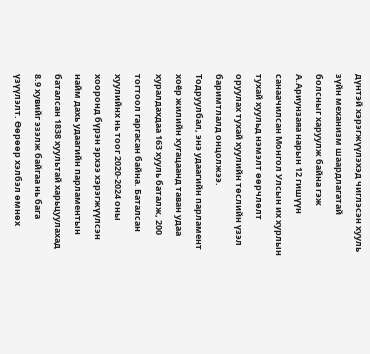дүнтэй хэрэгжүүлэхэд чиглэсэн хууль зүйн механизм шаардлагатай болсныг харуулж байна гэж А.Ариунзаяа нарын 12 гишүүн санаачилсан Монгол Улсын их хурлын тухай хуульд нэмэлт өөрчлөлт оруулах тухай хуулийн төслийн үзэл баримтлалд онцолжээ.
Тодруулбал, энэ удаагийн парламент хоёр жилийн хугацаанд таван удаа хуралдахдаа 163 хууль баталж, 200 тогтоол гаргасан байна. Баталсан хуулийнх нь тоог 2020-2024 оны хооронд бүрэн эрхээ хэрэгжүүлсэн найм дахь удаагийн парламентын баталсан 1838 хуультай харьцуулахад 8.9 хувийг эзэлж байгаа нь бага үзүүлэлт. Өөрөөр хэлбэл өмнөх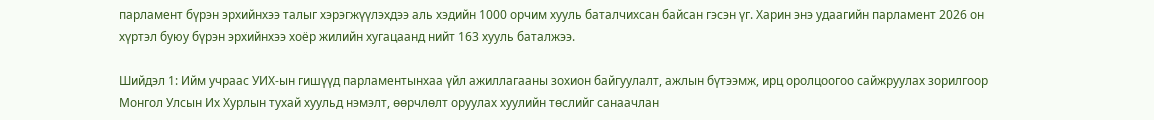парламент бүрэн эрхийнхээ талыг хэрэгжүүлэхдээ аль хэдийн 1000 орчим хууль баталчихсан байсан гэсэн үг. Харин энэ удаагийн парламент 2026 он хүртэл буюу бүрэн эрхийнхээ хоёр жилийн хугацаанд нийт 163 хууль баталжээ.

Шийдэл 1: Ийм учраас УИХ-ын гишүүд парламентынхаа үйл ажиллагааны зохион байгуулалт, ажлын бүтээмж, ирц оролцоогоо сайжруулах зорилгоор Монгол Улсын Их Хурлын тухай хуульд нэмэлт, өөрчлөлт оруулах хуулийн төслийг санаачлан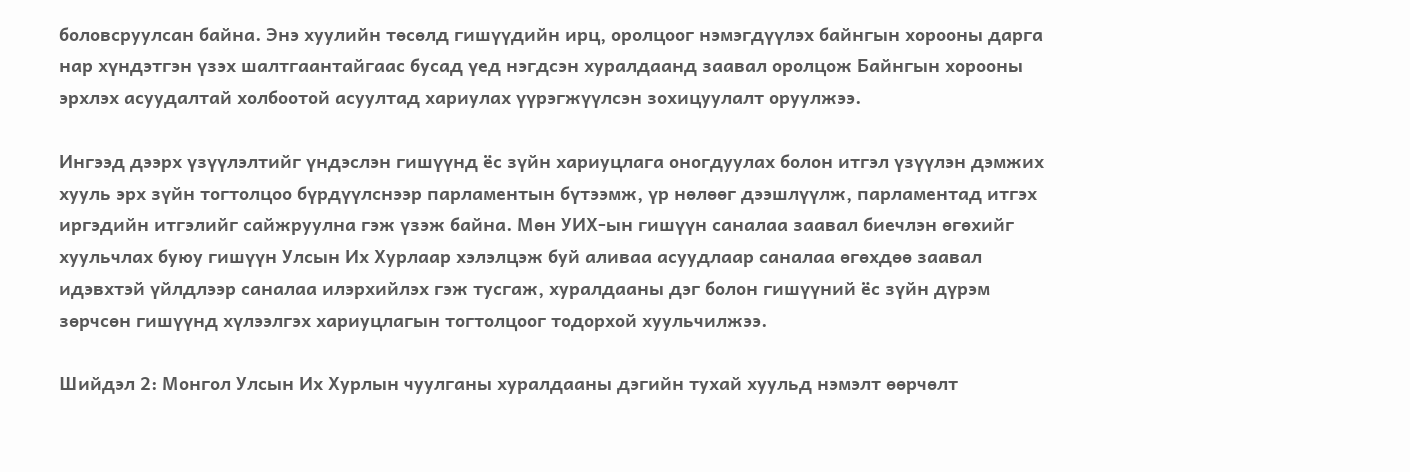боловсруулсан байна. Энэ хуулийн төсөлд гишүүдийн ирц, оролцоог нэмэгдүүлэх байнгын хорооны дарга нар хүндэтгэн үзэх шалтгаантайгаас бусад үед нэгдсэн хуралдаанд заавал оролцож Байнгын хорооны эрхлэх асуудалтай холбоотой асуултад хариулах үүрэгжүүлсэн зохицуулалт оруулжээ.

Ингээд дээрх үзүүлэлтийг үндэслэн гишүүнд ёс зүйн хариуцлага оногдуулах болон итгэл үзүүлэн дэмжих хууль эрх зүйн тогтолцоо бүрдүүлснээр парламентын бүтээмж, үр нөлөөг дээшлүүлж, парламентад итгэх иргэдийн итгэлийг сайжруулна гэж үзэж байна. Мөн УИХ-ын гишүүн саналаа заавал биечлэн өгөхийг хуульчлах буюу гишүүн Улсын Их Хурлаар хэлэлцэж буй аливаа асуудлаар саналаа өгөхдөө заавал идэвхтэй үйлдлээр саналаа илэрхийлэх гэж тусгаж, хуралдааны дэг болон гишүүний ёс зүйн дүрэм зөрчсөн гишүүнд хүлээлгэх хариуцлагын тогтолцоог тодорхой хуульчилжээ.

Шийдэл 2: Монгол Улсын Их Хурлын чуулганы хуралдааны дэгийн тухай хуульд нэмэлт өөрчөлт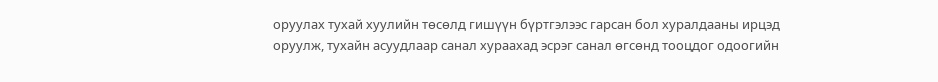оруулах тухай хуулийн төсөлд гишүүн бүртгэлээс гарсан бол хуралдааны ирцэд оруулж, тухайн асуудлаар санал хураахад эсрэг санал өгсөнд тооцдог одоогийн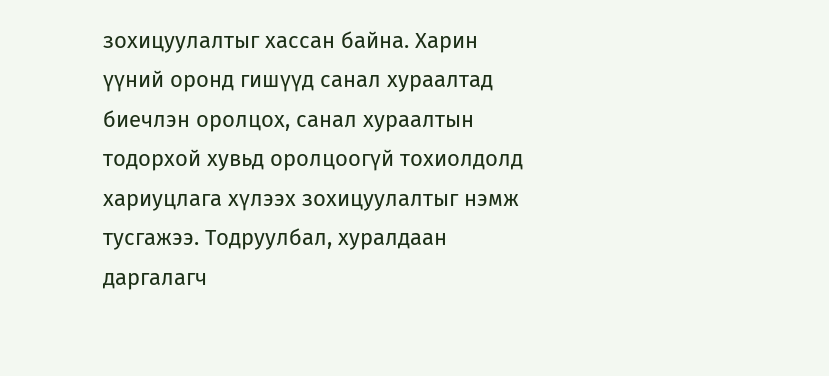зохицуулалтыг хассан байна. Харин үүний оронд гишүүд санал хураалтад биечлэн оролцох, санал хураалтын тодорхой хувьд оролцоогүй тохиолдолд хариуцлага хүлээх зохицуулалтыг нэмж тусгажээ. Тодруулбал, хуралдаан даргалагч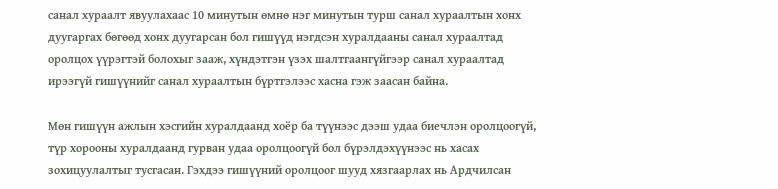санал хураалт явуулахаас 10 минутын өмнө нэг минутын турш санал хураалтын хонх дуугаргах бөгөөд хонх дуугарсан бол гишүүд нэгдсэн хуралдааны санал хураалтад оролцох үүрэгтэй болохыг зааж, хүндэтгэн үзэх шалтгаангүйгээр санал хураалтад ирээгүй гишүүнийг санал хураалтын бүртгэлээс хасна гэж заасан байна.

Мөн гишүүн ажлын хэсгийн хуралдаанд хоёр ба түүнээс дээш удаа биечлэн оролцоогүй, түр хорооны хуралдаанд гурван удаа оролцоогүй бол бүрэлдэхүүнээс нь хасах зохицуулалтыг тусгасан. Гэхдээ гишүүний оролцоог шууд хязгаарлах нь Ардчилсан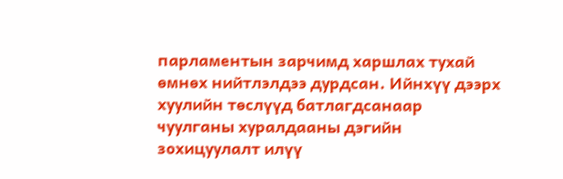парламентын зарчимд харшлах тухай өмнөх нийтлэлдээ дурдсан. Ийнхүү дээрх хуулийн төслүүд батлагдсанаар чуулганы хуралдааны дэгийн зохицуулалт илүү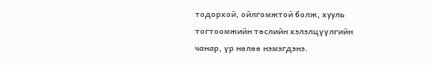тодорхой, ойлгомжтой болж, хууль тогтоомжийн төслийн хэлэлцүүлгийн чанар, үр нөлөө нэмэгдэнэ.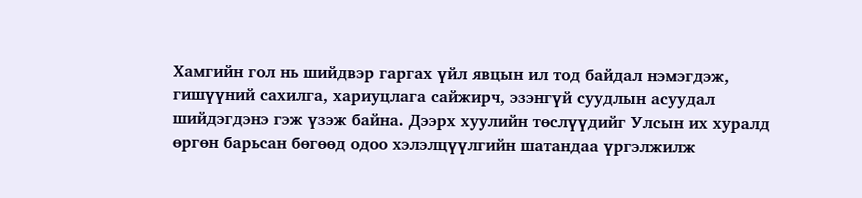Хамгийн гол нь шийдвэр гаргах үйл явцын ил тод байдал нэмэгдэж, гишүүний сахилга, хариуцлага сайжирч, эзэнгүй суудлын асуудал шийдэгдэнэ гэж үзэж байна. Дээрх хуулийн төслүүдийг Улсын их хуралд өргөн барьсан бөгөөд одоо хэлэлцүүлгийн шатандаа үргэлжилж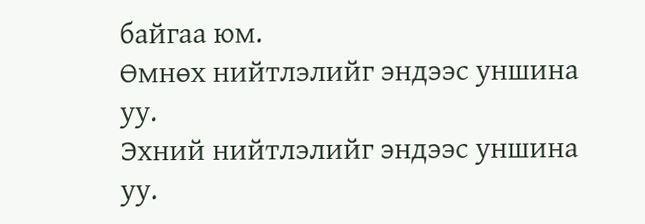байгаа юм.
Өмнөх нийтлэлийг эндээс уншина уу.
Эхний нийтлэлийг эндээс уншина уу.